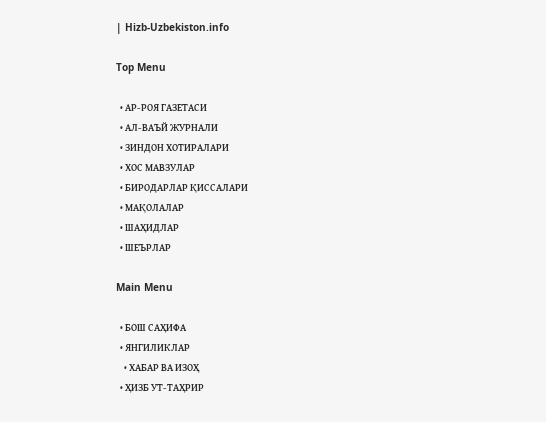| Hizb-Uzbekiston.info

Top Menu

  • АР-РОЯ ГАЗЕТАСИ
  • АЛ-ВАЪЙ ЖУРНАЛИ
  • ЗИНДОН ХОТИРАЛАРИ
  • ХОС МАВЗУЛАР
  • БИРОДАРЛАР ҚИССАЛАРИ
  • МАҚОЛАЛАР
  • ШАҲИДЛАР
  • ШЕЪРЛАР

Main Menu

  • БОШ САҲИФА
  • ЯНГИЛИКЛАР
    • ХАБАР ВА ИЗОҲ
  • ҲИЗБ УТ-ТАҲРИР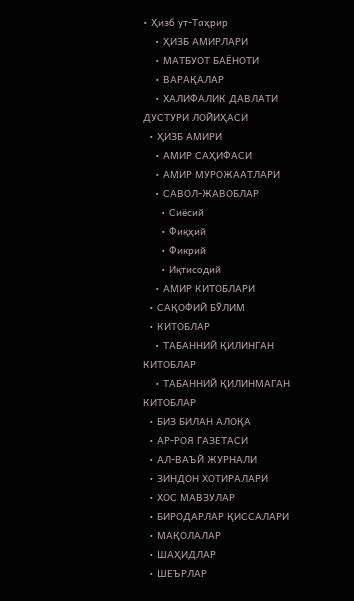• Ҳизб ут-Таҳрир
    • ҲИЗБ АМИРЛАРИ
    • МАТБУОТ БАЁНОТИ
    • ВАРАҚАЛАР
    • ХАЛИФАЛИК ДАВЛАТИ ДУСТУРИ ЛОЙИҲАСИ
  • ҲИЗБ АМИРИ
    • АМИР САҲИФАСИ
    • АМИР МУРОЖААТЛАРИ
    • САВОЛ-ЖАВОБЛАР
      • Сиёсий
      • Фиқҳий
      • Фикрий
      • Иқтисодий
    • АМИР КИТОБЛАРИ
  • САҚОФИЙ БЎЛИМ
  • КИТОБЛАР
    • ТАБАННИЙ ҚИЛИНГАН КИТОБЛАР
    • ТАБАННИЙ ҚИЛИНМАГАН КИТОБЛАР
  • БИЗ БИЛАН АЛОҚА
  • АР-РОЯ ГАЗЕТАСИ
  • АЛ-ВАЪЙ ЖУРНАЛИ
  • ЗИНДОН ХОТИРАЛАРИ
  • ХОС МАВЗУЛАР
  • БИРОДАРЛАР ҚИССАЛАРИ
  • МАҚОЛАЛАР
  • ШАҲИДЛАР
  • ШЕЪРЛАР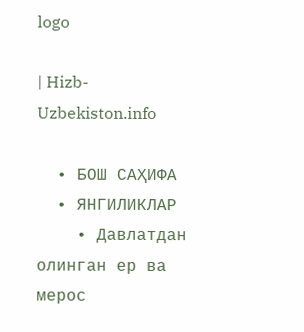logo

| Hizb-Uzbekiston.info

  • БОШ САҲИФА
  • ЯНГИЛИКЛАР
    • Давлатдан олинган ер ва мерос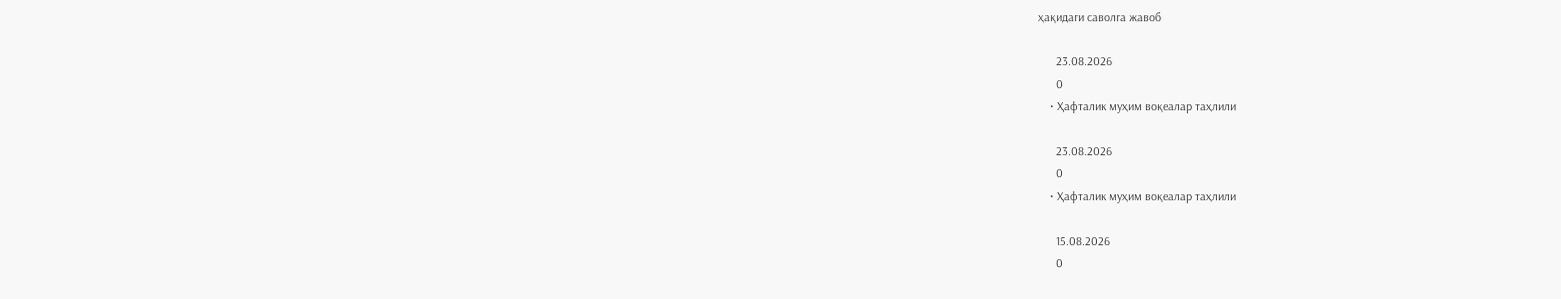ҳақидаги саволга жавоб

      23.08.2026
      0
    • Ҳафталик муҳим воқеалар таҳлили

      23.08.2026
      0
    • Ҳафталик муҳим воқеалар таҳлили

      15.08.2026
      0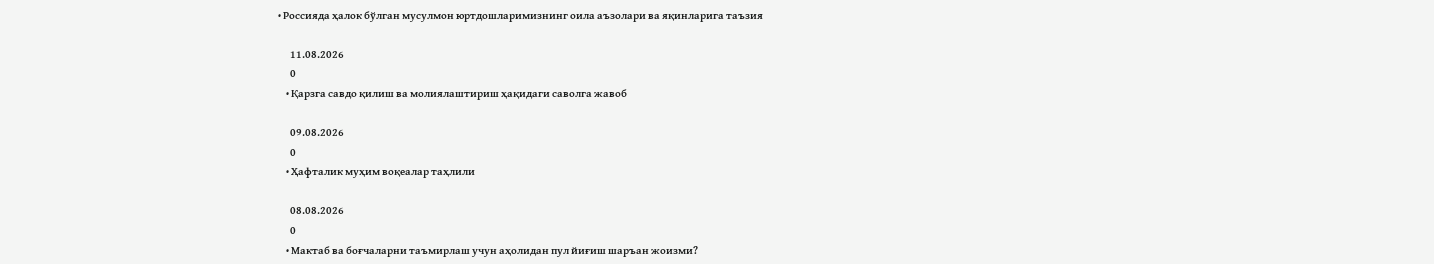• Россияда ҳалок бўлган мусулмон юртдошларимизнинг оила аъзолари ва яқинларига таъзия

      11.08.2026
      0
    • Қарзга савдо қилиш ва молиялаштириш ҳақидаги саволга жавоб

      09.08.2026
      0
    • Ҳафталик муҳим воқеалар таҳлили

      08.08.2026
      0
    • Мактаб ва боғчаларни таъмирлаш учун аҳолидан пул йиғиш шаръан жоизми?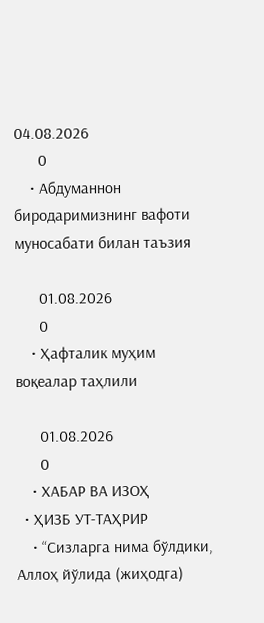04.08.2026
      0
    • Абдуманнон биродаримизнинг вафоти муносабати билан таъзия

      01.08.2026
      0
    • Ҳафталик муҳим воқеалар таҳлили

      01.08.2026
      0
    • ХАБАР ВА ИЗОҲ
  • ҲИЗБ УТ-ТАҲРИР
    • “Сизларга нима бўлдики, Аллоҳ йўлида (жиҳодга)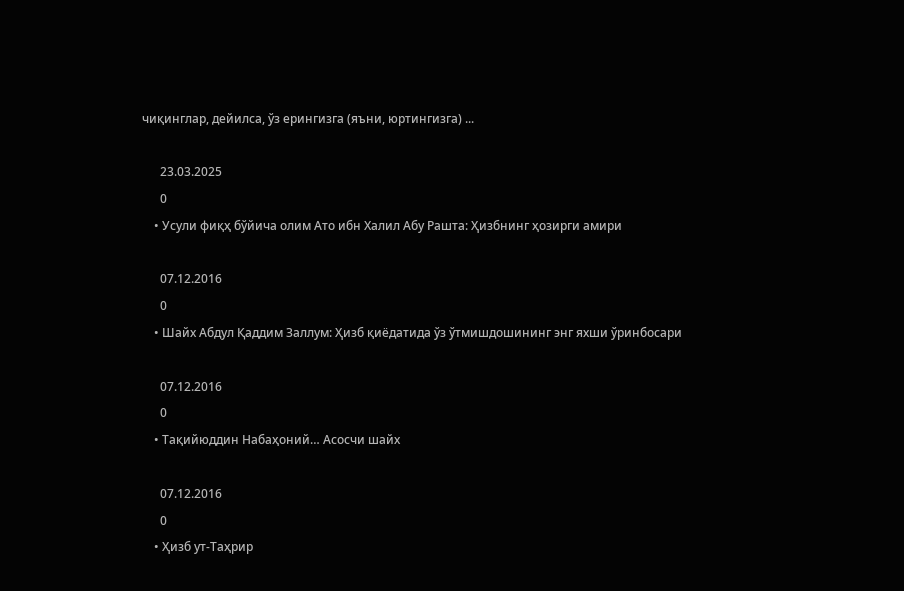чиқинглар, дейилса, ўз ерингизга (яъни, юртингизга) ...

      23.03.2025
      0
    • Усули фиқҳ бўйича олим Ато ибн Халил Абу Рашта: Ҳизбнинг ҳозирги амири

      07.12.2016
      0
    • Шайх Абдул Қаддим Заллум: Ҳизб қиёдатида ўз ўтмишдошининг энг яхши ўринбосари

      07.12.2016
      0
    • Тақийюддин Набаҳоний… Асосчи шайх

      07.12.2016
      0
    • Ҳизб ут-Таҳрир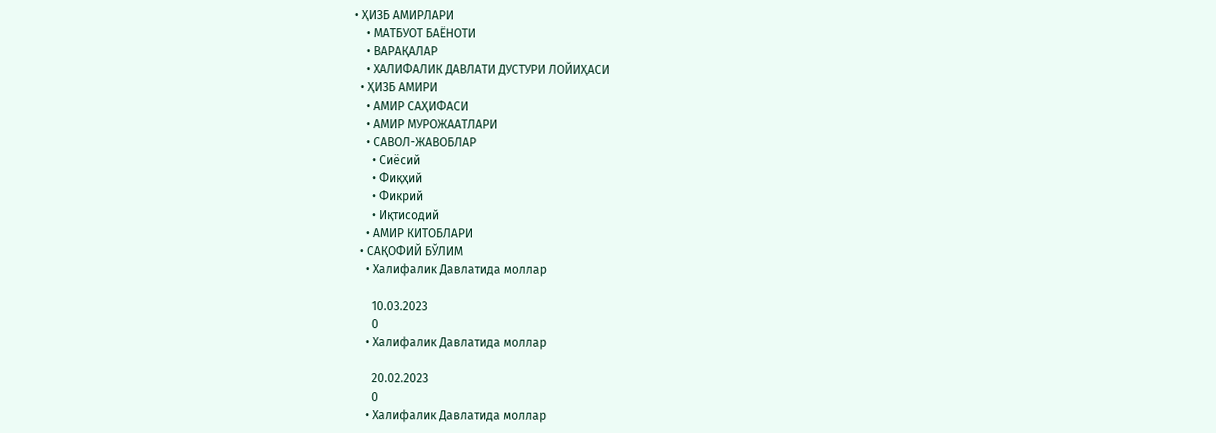• ҲИЗБ АМИРЛАРИ
    • МАТБУОТ БАЁНОТИ
    • ВАРАҚАЛАР
    • ХАЛИФАЛИК ДАВЛАТИ ДУСТУРИ ЛОЙИҲАСИ
  • ҲИЗБ АМИРИ
    • АМИР САҲИФАСИ
    • АМИР МУРОЖААТЛАРИ
    • САВОЛ-ЖАВОБЛАР
      • Сиёсий
      • Фиқҳий
      • Фикрий
      • Иқтисодий
    • АМИР КИТОБЛАРИ
  • САҚОФИЙ БЎЛИМ
    • Халифалик Давлатида моллар

      10.03.2023
      0
    • Халифалик Давлатида моллар

      20.02.2023
      0
    • Халифалик Давлатида моллар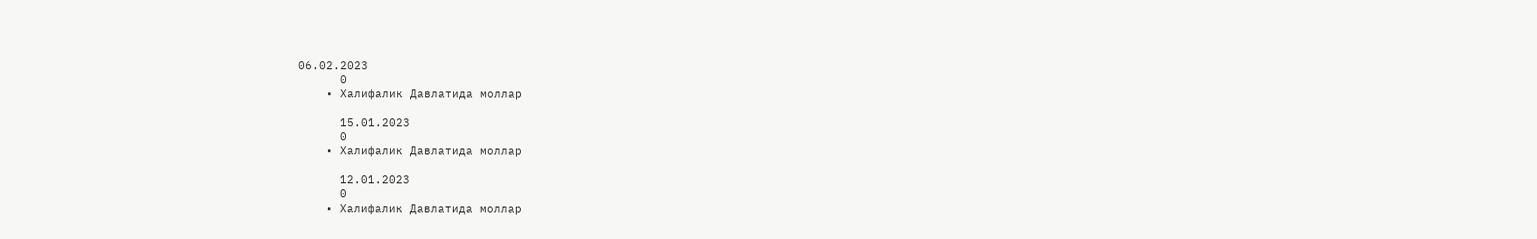06.02.2023
      0
    • Халифалик Давлатида моллар

      15.01.2023
      0
    • Халифалик Давлатида моллар

      12.01.2023
      0
    • Халифалик Давлатида моллар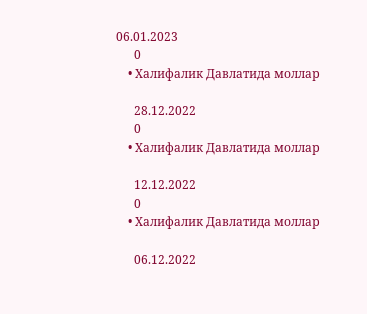06.01.2023
      0
    • Халифалик Давлатида моллар

      28.12.2022
      0
    • Халифалик Давлатида моллар

      12.12.2022
      0
    • Халифалик Давлатида моллар

      06.12.2022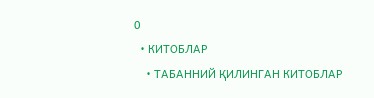0
  • КИТОБЛАР
    • ТАБАННИЙ ҚИЛИНГАН КИТОБЛАР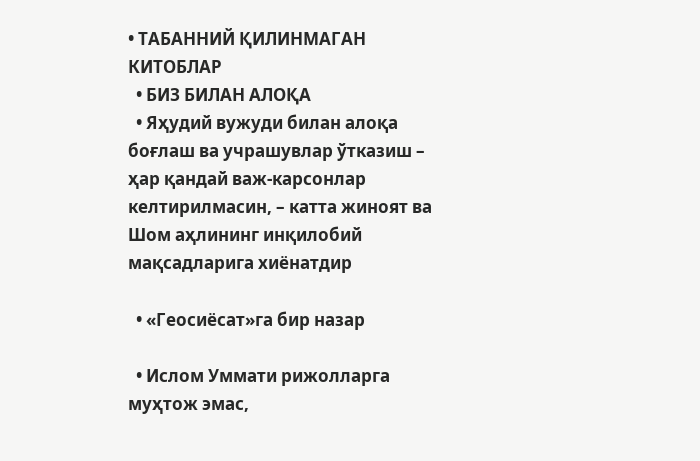• ТАБАННИЙ ҚИЛИНМАГАН КИТОБЛАР
  • БИЗ БИЛАН АЛОҚА
  • Яҳудий вужуди билан алоқа боғлаш ва учрашувлар ўтказиш – ҳар қандай важ-карсонлар келтирилмасин, – катта жиноят ва Шом аҳлининг инқилобий мақсадларига хиёнатдир

  • «Геосиёсат»га бир назар

  • Ислом Уммати рижолларга муҳтож эмас,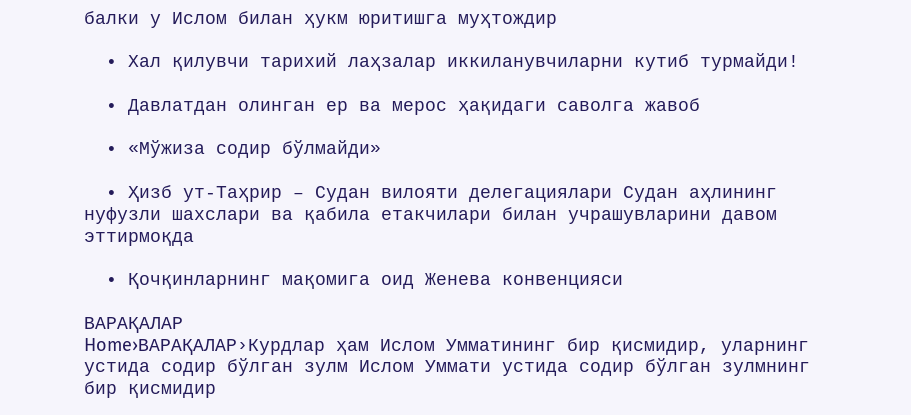балки у Ислом билан ҳукм юритишга муҳтождир

  • Хал қилувчи тарихий лаҳзалар иккиланувчиларни кутиб турмайди!

  • Давлатдан олинган ер ва мерос ҳақидаги саволга жавоб

  • «Мўжиза содир бўлмайди»

  • Ҳизб ут-Таҳрир – Судан вилояти делегациялари Судан аҳлининг нуфузли шахслари ва қабила етакчилари билан учрашувларини давом эттирмоқда

  • Қочқинларнинг мақомига оид Женева конвенцияси

ВАРАҚАЛАР
Home›ВАРАҚАЛАР›Курдлар ҳам Ислом Умматининг бир қисмидир, уларнинг устида содир бўлган зулм Ислом Уммати устида содир бўлган зулмнинг бир қисмидир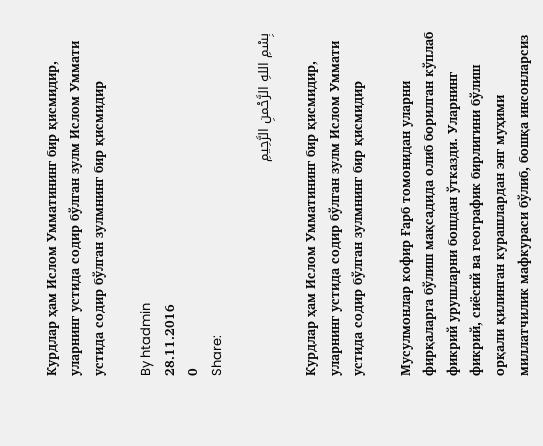Курдлар ҳам Ислом Умматининг бир қисмидир, уларнинг устида содир бўлган зулм Ислом Уммати устида содир бўлган зулмнинг бир қисмидир

By htadmin
28.11.2016
0
Share:

بِسْمِ اللهِ الرَّحْمنِ الرَّحِيمِ

Курдлар ҳам Ислом Умматининг бир қисмидир, уларнинг устида содир бўлган зулм Ислом Уммати устида содир бўлган зулмнинг бир қисмидир

Мусулмонлар кофир Ғарб томонидан уларни фирқаларга бўлиш мақсадида олиб борилган кўплаб фикрий урушларни бошдан ўтказди. Уларнинг фикрий, сиёсий ва географик бирлигини бўлиш орқали қилинган курашлардан энг муҳими миллатчилик мафкураси бўлиб, бошқа инсонларсиз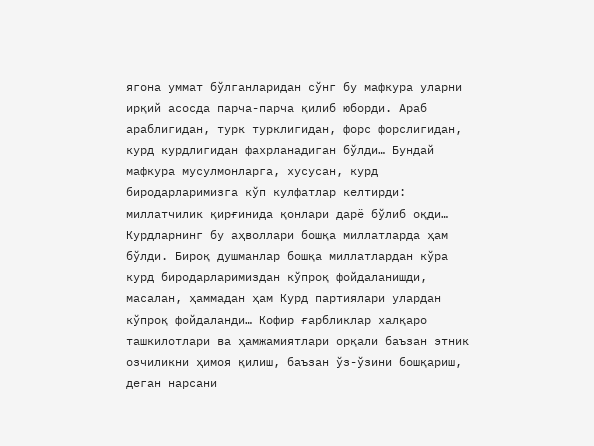ягона уммат бўлганларидан сўнг бу мафкура уларни ирқий асосда парча-парча қилиб юборди. Араб араблигидан, турк турклигидан, форс форслигидан, курд курдлигидан фахрланадиган бўлди… Бундай мафкура мусулмонларга, хусусан, курд биродарларимизга кўп кулфатлар келтирди: миллатчилик қирғинида қонлари дарё бўлиб оқди… Курдларнинг бу аҳволлари бошқа миллатларда ҳам бўлди. Бироқ душманлар бошқа миллатлардан кўра курд биродарларимиздан кўпроқ фойдаланишди, масалан, ҳаммадан ҳам Курд партиялари улардан кўпроқ фойдаланди… Кофир ғарбликлар халқаро ташкилотлари ва ҳамжамиятлари орқали баъзан этник озчиликни ҳимоя қилиш, баъзан ўз-ўзини бошқариш, деган нарсани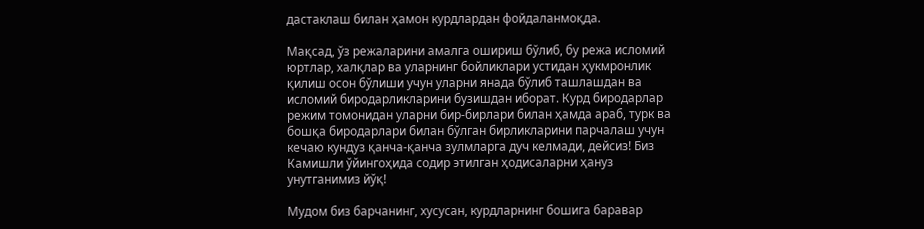дастаклаш билан ҳамон курдлардан фойдаланмоқда.

Мақсад, ўз режаларини амалга ошириш бўлиб, бу режа исломий юртлар, халқлар ва уларнинг бойликлари устидан ҳукмронлик қилиш осон бўлиши учун уларни янада бўлиб ташлашдан ва исломий биродарликларини бузишдан иборат. Курд биродарлар режим томонидан уларни бир-бирлари билан ҳамда араб, турк ва бошқа биродарлари билан бўлган бирликларини парчалаш учун кечаю кундуз қанча-қанча зулмларга дуч келмади, дейсиз! Биз Камишли ўйингоҳида содир этилган ҳодисаларни ҳануз унутганимиз йўқ!

Мудом биз барчанинг, хусусан, курдларнинг бошига баравар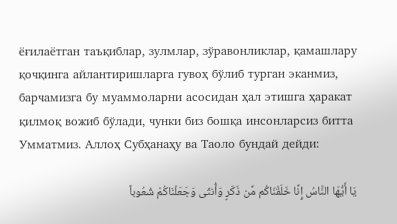ёғилаётган таъқиблар, зулмлар, зўравонликлар, қамашлару қочқинга айлантиришларга гувоҳ бўлиб турган эканмиз, барчамизга бу муаммоларни асосидан ҳал этишга ҳаракат қилмоқ вожиб бўлади, чунки биз бошқа инсонларсиз битта Умматмиз. Аллоҳ Субҳанаҳу ва Таоло бундай дейди:

يَا أَيُّهَا النَّاسُ إِنَّا خَلَقْنَاكُم مِّن ذَكَرٍ وَأُنثَى وَجَعَلْنَاكُمْ شُعُوباً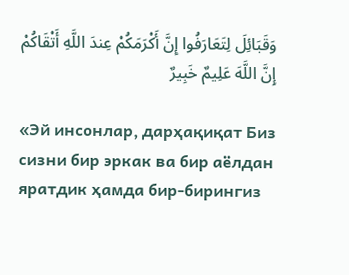وَقَبَائِلَ لِتَعَارَفُوا إِنَّ أَكْرَمَكُمْ عِندَ اللَّهِ أَتْقَاكُمْ إِنَّ اللَّهَ عَلِيمٌ خَبِيرٌ

«Эй инсонлар, дарҳақиқат Биз сизни бир эркак ва бир аёлдан яратдик ҳамда бир-бирингиз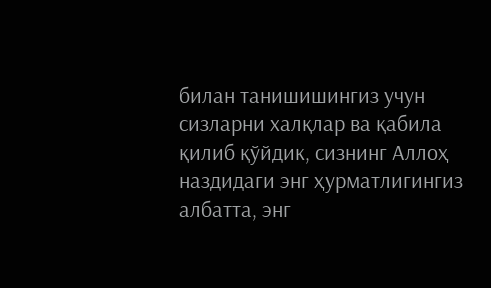билан танишишингиз учун сизларни халқлар ва қабила қилиб қўйдик, сизнинг Аллоҳ наздидаги энг ҳурматлигингиз албатта, энг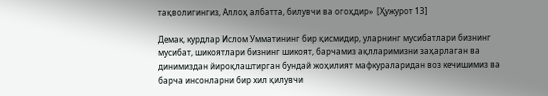тақволигингиз, Аллоҳ албатта, билувчи ва огоҳдир»  [Ҳужурот 13]

Демак, курдлар Ислом Умматининг бир қисмидир, уларнинг мусибатлари бизнинг мусибат, шикоятлари бизнинг шикоят, барчамиз ақлларимизни заҳарлаган ва динимиздан йироқлаштирган бундай жоҳилият мафкураларидан воз кечишимиз ва барча инсонларни бир хил қилувчи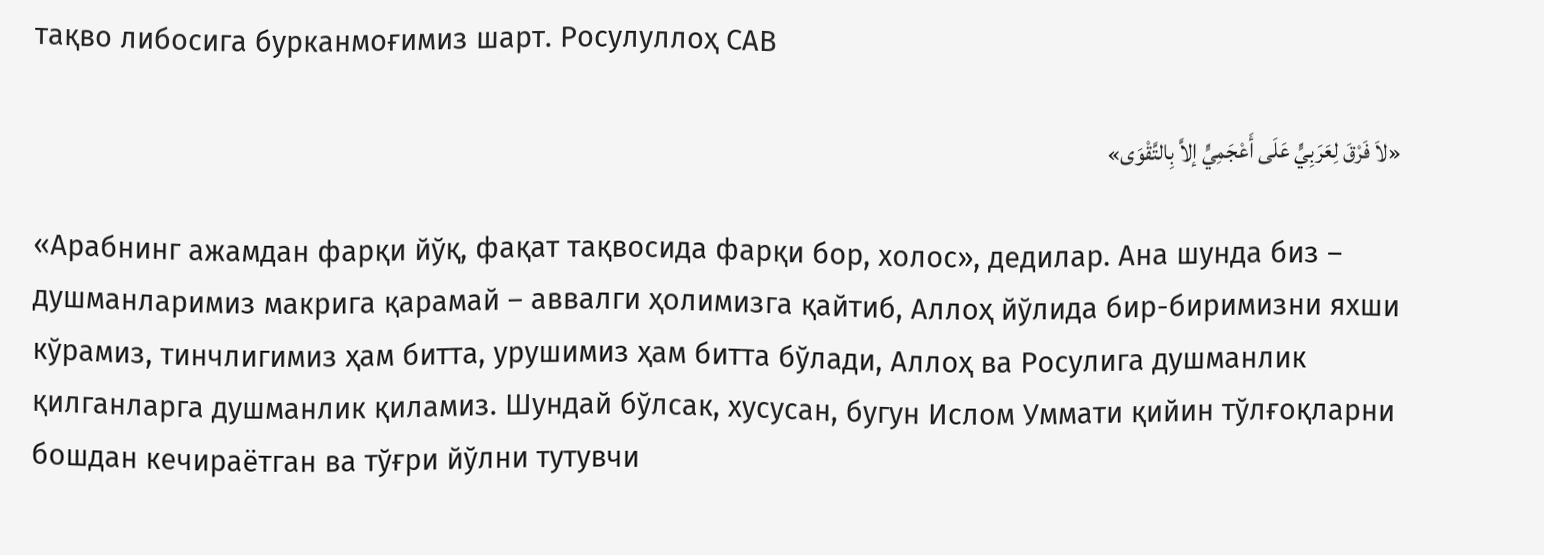тақво либосига бурканмоғимиз шарт. Росулуллоҳ САВ

«لاَ فَرْقَ لِعَرَبِيٍّ عَلَى أَعْجَمِيٍّ إلاَّ بِالتَّقْوَى»

«Арабнинг ажамдан фарқи йўқ, фақат тақвосида фарқи бор, холос», дедилар. Ана шунда биз – душманларимиз макрига қарамай – аввалги ҳолимизга қайтиб, Аллоҳ йўлида бир-биримизни яхши кўрамиз, тинчлигимиз ҳам битта, урушимиз ҳам битта бўлади, Аллоҳ ва Росулига душманлик қилганларга душманлик қиламиз. Шундай бўлсак, хусусан, бугун Ислом Уммати қийин тўлғоқларни бошдан кечираётган ва тўғри йўлни тутувчи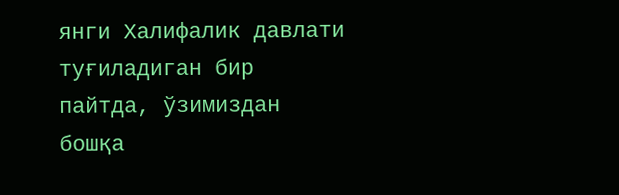янги Халифалик давлати туғиладиган бир пайтда, ўзимиздан бошқа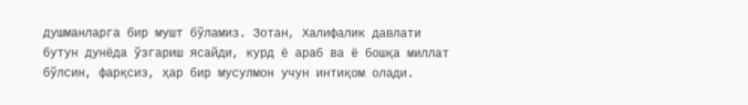душманларга бир мушт бўламиз. Зотан, Халифалик давлати бутун дунёда ўзгариш ясайди, курд ё араб ва ё бошқа миллат бўлсин, фарқсиз, ҳар бир мусулмон учун интиқом олади.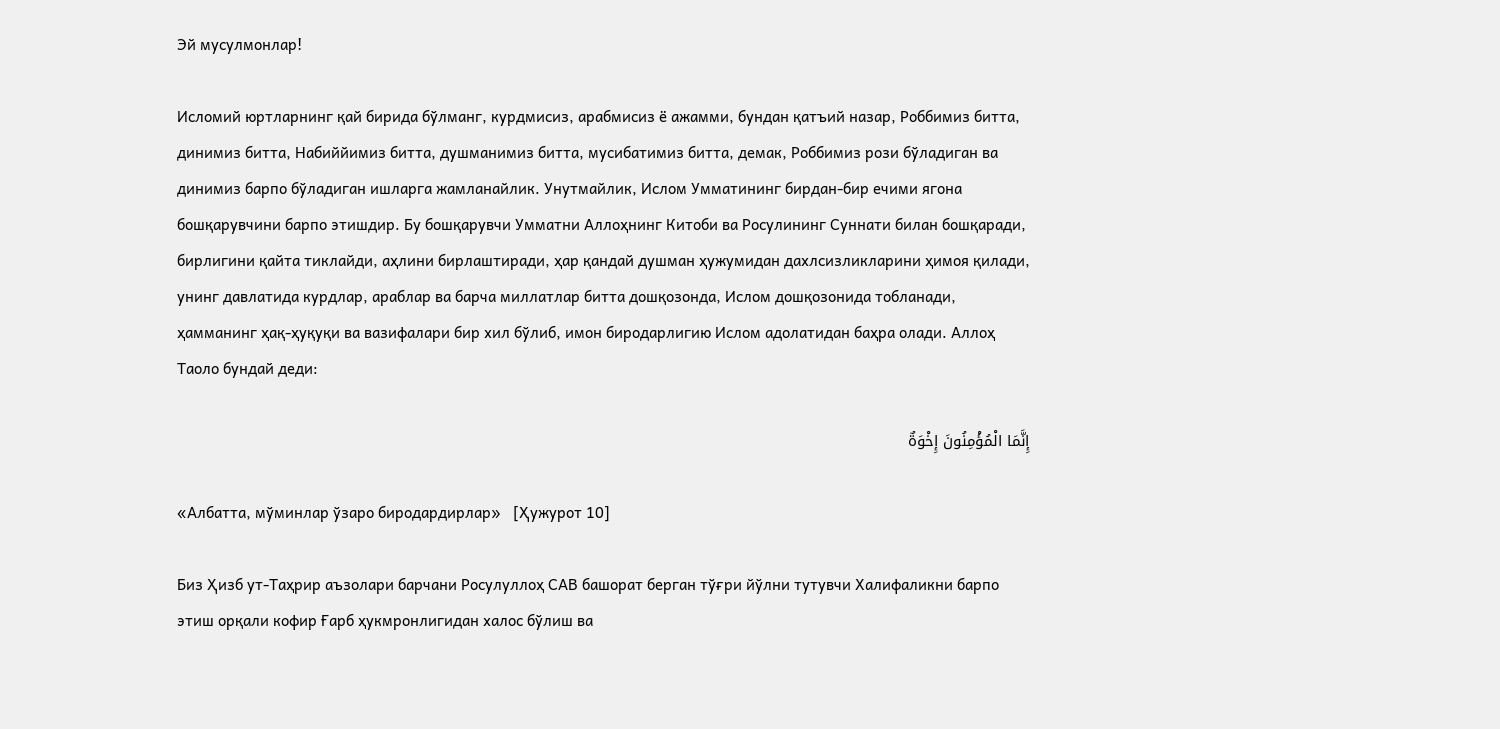Эй мусулмонлар!

Исломий юртларнинг қай бирида бўлманг, курдмисиз, арабмисиз ё ажамми, бундан қатъий назар, Роббимиз битта, динимиз битта, Набиййимиз битта, душманимиз битта, мусибатимиз битта, демак, Роббимиз рози бўладиган ва динимиз барпо бўладиган ишларга жамланайлик. Унутмайлик, Ислом Умматининг бирдан-бир ечими ягона бошқарувчини барпо этишдир. Бу бошқарувчи Умматни Аллоҳнинг Китоби ва Росулининг Суннати билан бошқаради, бирлигини қайта тиклайди, аҳлини бирлаштиради, ҳар қандай душман ҳужумидан дахлсизликларини ҳимоя қилади, унинг давлатида курдлар, араблар ва барча миллатлар битта дошқозонда, Ислом дошқозонида тобланади, ҳамманинг ҳақ-ҳуқуқи ва вазифалари бир хил бўлиб, имон биродарлигию Ислом адолатидан баҳра олади. Аллоҳ Таоло бундай деди:

إِنَّمَا الْمُؤْمِنُونَ إِخْوَةٌ

«Албатта, мўминлар ўзаро биродардирлар»   [Ҳужурот 10]

Биз Ҳизб ут-Таҳрир аъзолари барчани Росулуллоҳ САВ башорат берган тўғри йўлни тутувчи Халифаликни барпо этиш орқали кофир Ғарб ҳукмронлигидан халос бўлиш ва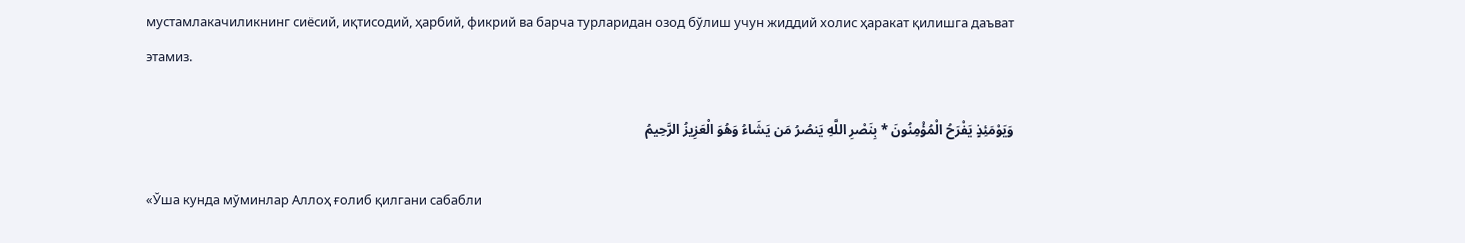мустамлакачиликнинг сиёсий, иқтисодий, ҳарбий, фикрий ва барча турларидан озод бўлиш учун жиддий холис ҳаракат қилишга даъват этамиз.

وَيَوْمَئِذٍ يَفْرَحُ الْمُؤْمِنُونَ * بِنَصْرِ اللَّهِ يَنصُرُ مَن يَشَاءُ وَهُوَ الْعَزِيزُ الرَّحِيمُ

«Ўша кунда мўминлар Аллоҳ ғолиб қилгани сабабли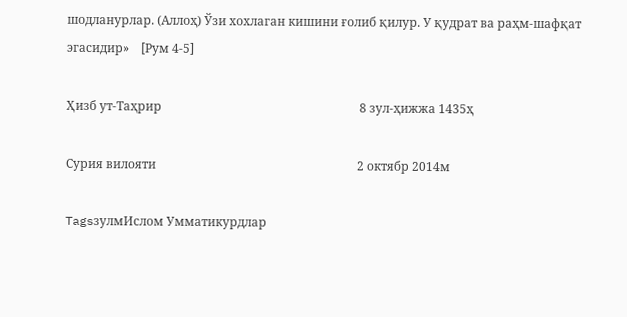шодланурлар. (Аллоҳ) Ўзи хохлаган кишини ғолиб қилур. У қудрат ва раҳм-шафқат эгасидир»    [Рум 4-5]

Ҳизб ут-Таҳрир                                                                  8 зул-ҳижжа 1435ҳ

Сурия вилояти                                                                   2 октябр 2014м

TagsзулмИслом Умматикурдлар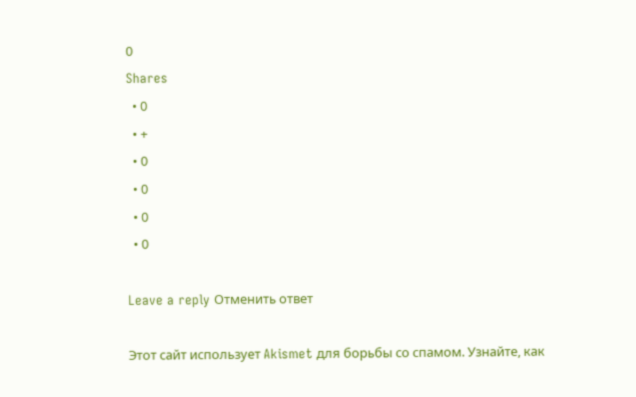0
Shares
  • 0
  • +
  • 0
  • 0
  • 0
  • 0

Leave a reply Отменить ответ

Этот сайт использует Akismet для борьбы со спамом. Узнайте, как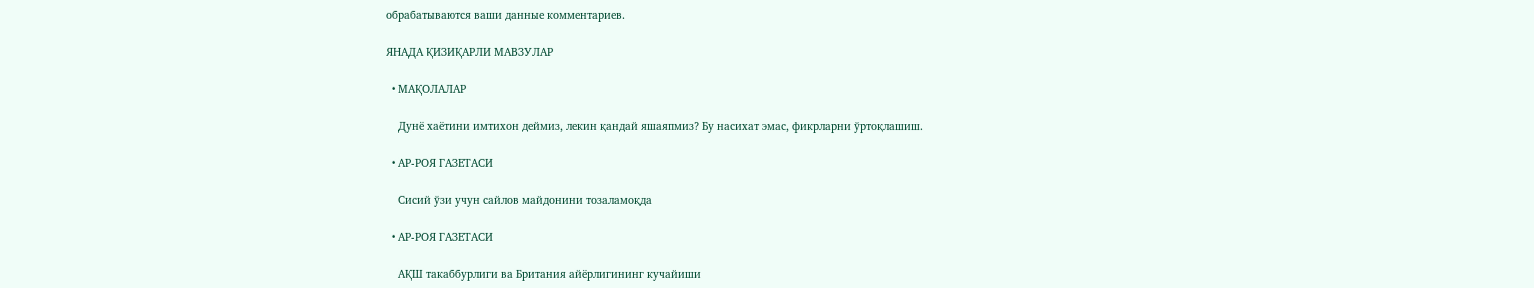обрабатываются ваши данные комментариев.

ЯНАДА ҚИЗИҚАРЛИ МАВЗУЛАР

  • МАҚОЛАЛАР

    Дунё хаётини имтихон деймиз, лекин қандай яшаяпмиз? Бу насихат эмас, фикрларни ўртоқлашиш.

  • АР-РОЯ ГАЗЕТАСИ

    Сисий ўзи учун сайлов майдонини тозаламоқда

  • АР-РОЯ ГАЗЕТАСИ

    АҚШ такаббурлиги ва Британия айёрлигининг кучайиши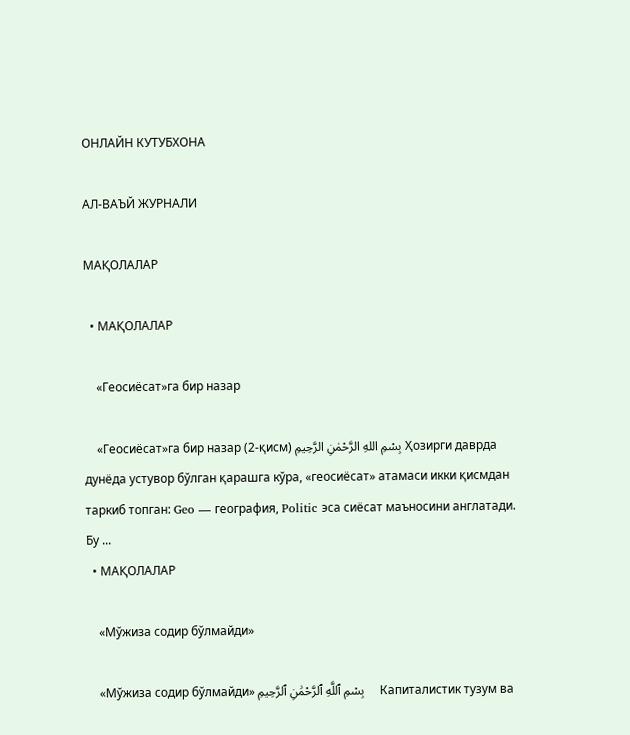ОНЛАЙН КУТУБХОНА

АЛ-ВАЪЙ ЖУРНАЛИ

МАҚОЛАЛАР

  • МАҚОЛАЛАР

    «Геосиёсат»га бир назар

    «Геосиёсат»га бир назар (2-қисм) بِسْمِ اللهِ الرَّحْمٰنِ الرَّحِيمِ Ҳозирги даврда дунёда устувор бўлган қарашга кўра, «геосиёсат» атамаси икки қисмдан таркиб топган: Geo — география, Politic эса сиёсат маъносини англатади. Бу ...
  • МАҚОЛАЛАР

    «Мўжиза содир бўлмайди»

    «Мўжиза содир бўлмайди» بِسْمِ ٱللَّهِ ٱلرَّحْمَٰنِ ٱلرَّحِيمِ     Капиталистик тузум ва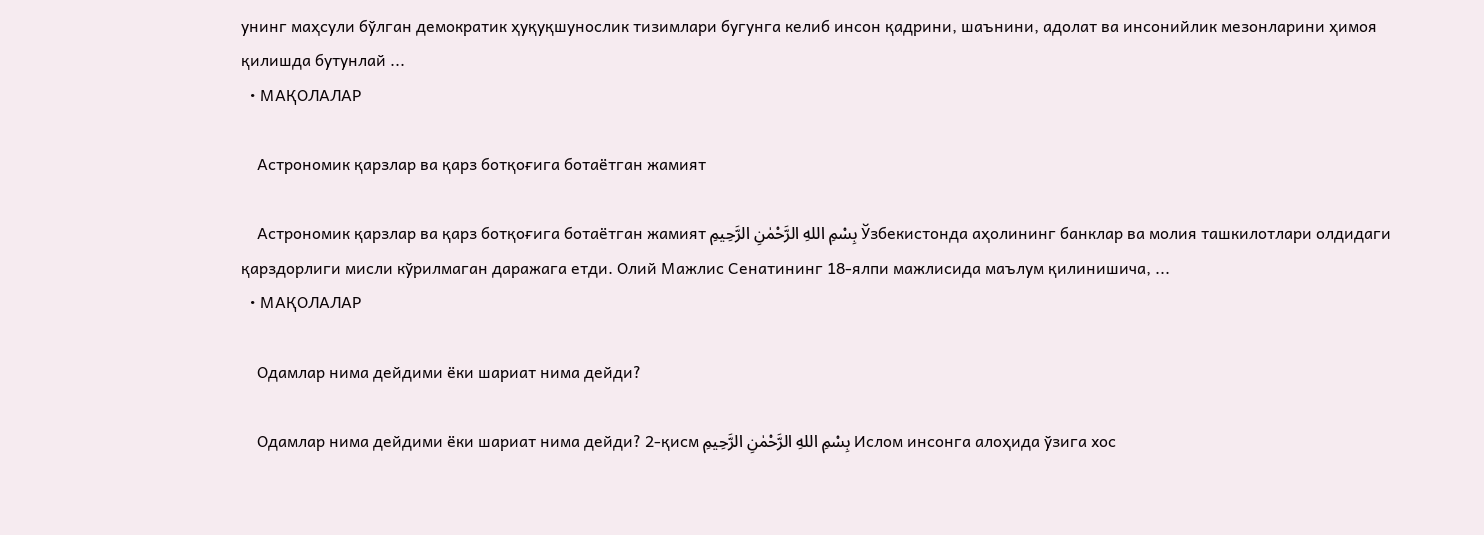унинг маҳсули бўлган демократик ҳуқуқшунослик тизимлари бугунга келиб инсон қадрини, шаънини, адолат ва инсонийлик мезонларини ҳимоя қилишда бутунлай ...
  • МАҚОЛАЛАР

    Астрономик қарзлар ва қарз ботқоғига ботаётган жамият

    Астрономик қарзлар ва қарз ботқоғига ботаётган жамият بِسْمِ اللهِ الرَّحْمٰنِ الرَّحِيمِ Ўзбекистонда аҳолининг банклар ва молия ташкилотлари олдидаги қарздорлиги мисли кўрилмаган даражага етди. Олий Мажлис Сенатининг 18-ялпи мажлисида маълум қилинишича, ...
  • МАҚОЛАЛАР

    Одамлар нима дейдими ёки шариат нима дейди?

    Одамлар нима дейдими ёки шариат нима дейди? 2-қисм بِسْمِ اللهِ الرَّحْمٰنِ الرَّحِيمِ Ислом инсонга алоҳида ўзига хос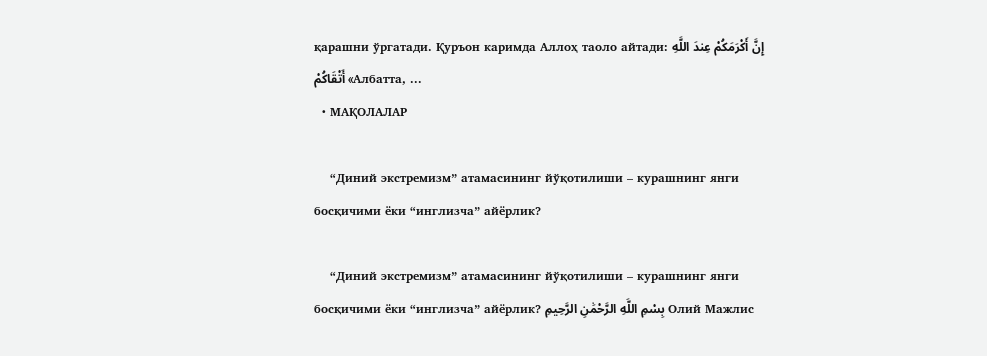қарашни ўргатади. Қуръон каримда Аллоҳ таоло айтади: إِنَّ أَكْرَمَكُمْ عِندَ اللَّهِ أَتْقَاكُمْ «Албатта, ...
  • МАҚОЛАЛАР

    “Диний экстремизм” атамасининг йўқотилиши – курашнинг янги босқичими ёки “инглизча” айёрлик?

    “Диний экстремизм” атамасининг йўқотилиши – курашнинг янги босқичими ёки “инглизча” айёрлик? بِسْمِ اللَّهِ الرَّحْمَٰنِ الرَّحِيمِ Олий Мажлис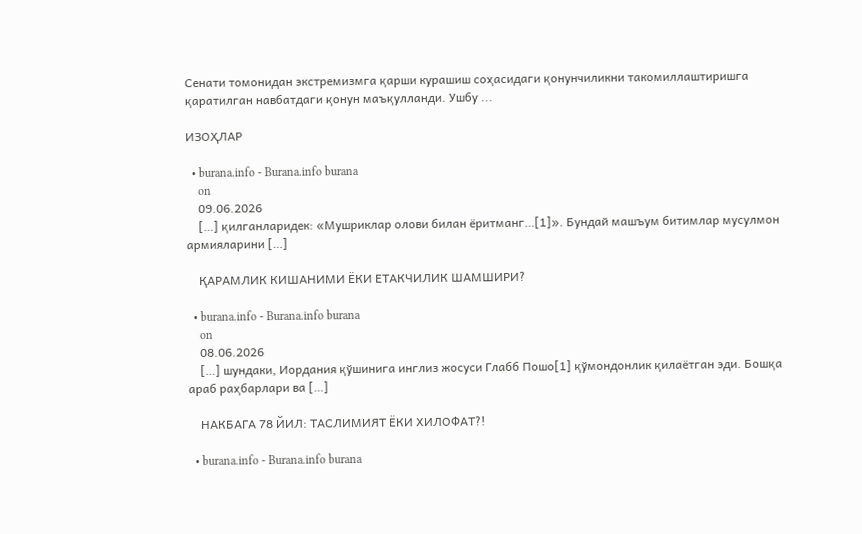Сенати томонидан экстремизмга қарши курашиш соҳасидаги қонунчиликни такомиллаштиришга қаратилган навбатдаги қонун маъқулланди. Ушбу ...

ИЗОҲЛАР

  • burana.info - Burana.info burana
    on
    09.06.2026
    […] қилганларидек: «Мушриклар олови билан ёритманг…[1]». Бундай машъум битимлар мусулмон армияларини […]

    ҚАРАМЛИК КИШАНИМИ ЁКИ ЕТАКЧИЛИК ШАМШИРИ?

  • burana.info - Burana.info burana
    on
    08.06.2026
    […] шундаки, Иордания қўшинига инглиз жосуси Глабб Пошо[1] қўмондонлик қилаётган эди. Бошқа араб раҳбарлари ва […]

    НАКБАГА 78 ЙИЛ: ТАСЛИМИЯТ ЁКИ ХИЛОФАТ?!

  • burana.info - Burana.info burana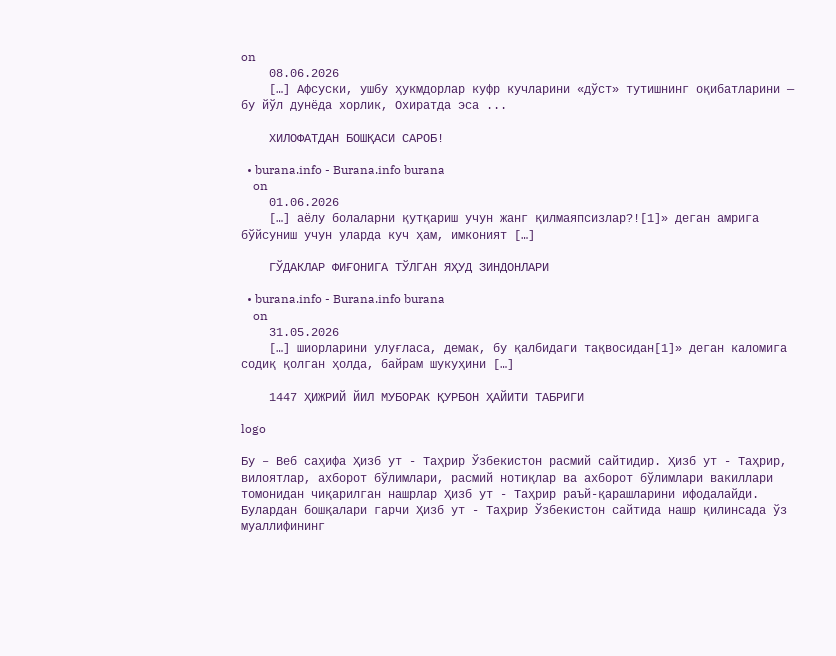on
    08.06.2026
    […] Афсуски, ушбу ҳукмдорлар куфр кучларини «дўст» тутишнинг оқибатларини — бу йўл дунёда хорлик, Охиратда эса ...

    ХИЛОФАТДАН БОШҚАСИ САРОБ!

  • burana.info - Burana.info burana
    on
    01.06.2026
    […] аёлу болаларни қутқариш учун жанг қилмаяпсизлар?![1]» деган амрига бўйсуниш учун уларда куч ҳам, имконият […]

    ГЎДАКЛАР ФИҒОНИГА ТЎЛГАН ЯҲУД ЗИНДОНЛАРИ

  • burana.info - Burana.info burana
    on
    31.05.2026
    […] шиорларини улуғласа, демак, бу қалбидаги тақвосидан[1]» деган каломига содиқ қолган ҳолда, байрам шукуҳини […]

    1447 ҲИЖРИЙ ЙИЛ МУБОРАК ҚУРБОН ҲАЙИТИ ТАБРИГИ

logo

Бу – Веб саҳифа Ҳизб ут - Таҳрир Ўзбекистон расмий сайтидир. Ҳизб ут - Таҳрир, вилоятлар, ахборот бўлимлари, расмий нотиқлар ва ахборот бўлимлари вакиллари томонидан чиқарилган нашрлар Ҳизб ут - Таҳрир раъй-қарашларини ифодалайди. Булардан бошқалари гарчи Ҳизб ут - Таҳрир Ўзбекистон сайтида нашр қилинсада ўз муаллифининг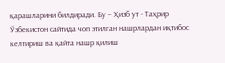қарашларини билдиради. Бу – Ҳизб ут - Таҳрир Ўзбекистон сайтида чоп этилган нашрлардан иқтибос келтириш ва қайта нашр қилиш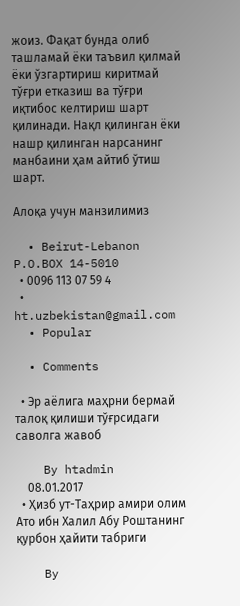жоиз. Фақат бунда олиб ташламай ёки таъвил қилмай ёки ўзгартириш киритмай тўғри етказиш ва тўғри иқтибос келтириш шарт қилинади. Нақл қилинган ёки нашр қилинган нарсанинг манбаини ҳам айтиб ўтиш шарт.

Алоқа учун манзилимиз

  • Beirut-Lebanon P.O.BOX 14-5010
  • 0096 113 07 59 4
  • ht.uzbekistan@gmail.com
  • Popular

  • Comments

  • Эр аёлига маҳрни бермай талоқ қилиши тўғрсидаги саволга жавоб

    By htadmin
    08.01.2017
  • Ҳизб ут-Таҳрир амири олим Ато ибн Халил Абу Роштанинг қурбон ҳайити табриги

    By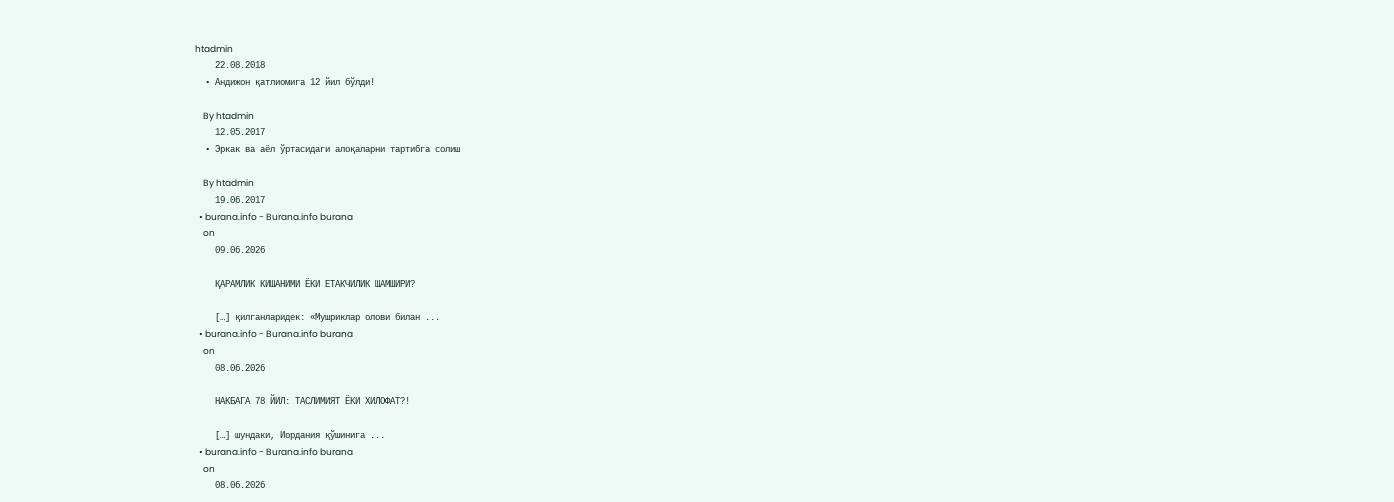htadmin
    22.08.2018
  • Андижон қатлиомига 12 йил бўлди!

    By htadmin
    12.05.2017
  • Эркак ва аёл ўртасидаги алоқаларни тартибга солиш

    By htadmin
    19.06.2017
  • burana.info - Burana.info burana
    on
    09.06.2026

    ҚАРАМЛИК КИШАНИМИ ЁКИ ЕТАКЧИЛИК ШАМШИРИ?

    […] қилганларидек: «Мушриклар олови билан ...
  • burana.info - Burana.info burana
    on
    08.06.2026

    НАКБАГА 78 ЙИЛ: ТАСЛИМИЯТ ЁКИ ХИЛОФАТ?!

    […] шундаки, Иордания қўшинига ...
  • burana.info - Burana.info burana
    on
    08.06.2026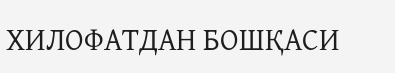ХИЛОФАТДАН БОШҚАСИ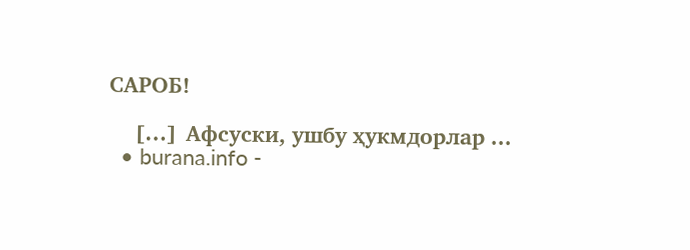САРОБ!

    […] Афсуски, ушбу ҳукмдорлар ...
  • burana.info -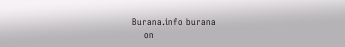Burana.info burana
    on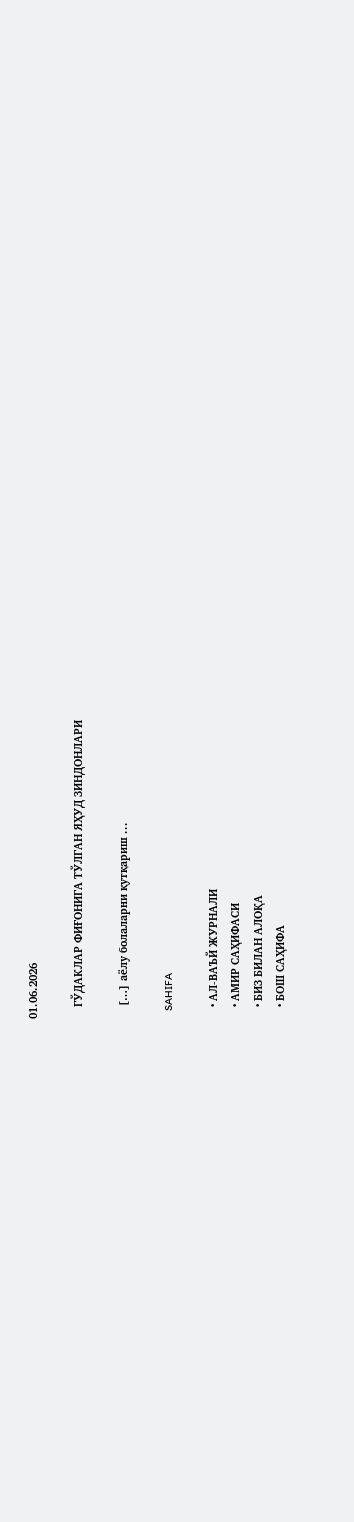01.06.2026

    ГЎДАКЛАР ФИҒОНИГА ТЎЛГАН ЯҲУД ЗИНДОНЛАРИ

    […] аёлу болаларни қутқариш ...

    SAHIFA

    • АЛ-ВАЪЙ ЖУРНАЛИ
    • АМИР САҲИФАСИ
    • БИЗ БИЛАН АЛОҚА
    • БОШ САҲИФА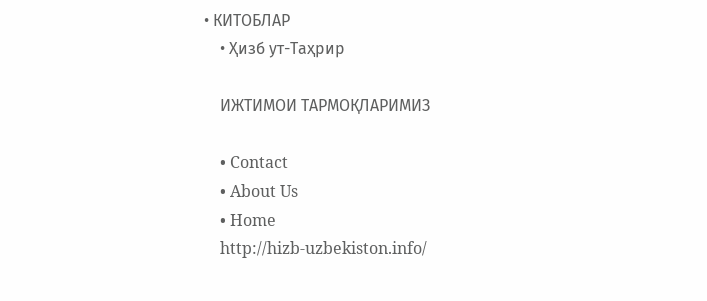• КИТОБЛАР
    • Ҳизб ут-Таҳрир

    ИЖТИМОИ ТАРМОҚЛАРИМИЗ

    • Contact
    • About Us
    • Home
    http://hizb-uzbekiston.info/